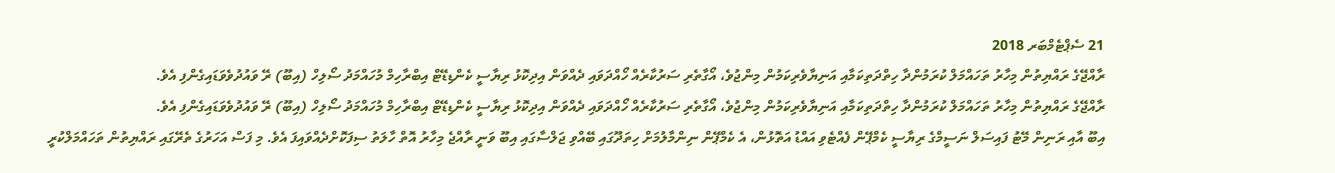21 ސެޕްޓެމްބަރ 2018
ރާއްޖޭގެ ރައްޔިތުން މިހާރު ތަހައްމަލް ކުރަމުންދާ ހިތްދަތިކަމާއި އަނިޔާވެރިކަމުން މިންޖުވެ، އޯގާތެރި ސަރުކާރެއް ހޯއްދަވައި ދެއްވަން އިދިކޮޅު ރިޔާސީ ކެންޑިޑޭޓް އިބްރާހިމް މުހައްމަދު ސޯލިހް (އިބޫ) ރޭ ވައުދުވެވަޑައިގެންފި އެވެ.
ރާއްޖޭގެ ރައްޔިތުން މިހާރު ތަހައްމަލް ކުރަމުންދާ ހިތްދަތިކަމާއި އަނިޔާވެރިކަމުން މިންޖުވެ، އޯގާތެރި ސަރުކާރެއް ހޯއްދަވައި ދެއްވަން އިދިކޮޅު ރިޔާސީ ކެންޑިޑޭޓް އިބްރާހިމް މުހައްމަދު ސޯލިހް (އިބޫ) ރޭ ވައުދުވެވަޑައިގެންފި އެވެ.
އިބޫ އާއި ރަނިން މޭޓު ފައިސަލް ނަސީމްގެ ރިޔާސީ ކެމްޕޭން ފެއްޓެވި އައްޑު އަތޮޅުން، އެ ކެމްޕޭން ނިންމާލުމަށް ހިތަދޫގައި ބޭއްވި ޖަލްސާގައި އިބޫ ވަނީ ރާއްޖެ މިހާރު އޮތް ހާލަތު ސިފަކޮށްދެއްވައިފަ އެވެ. މި ފަސް އަހަރުގެ ތެރޭގައި ރައްޔިތުން ތަހައްމަލްކުރީ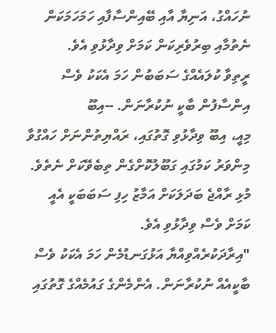ނުހައްގު، އަނިޔާ އާއި ބޭއިންސާފާއި ހަމަހަމަކަން ނެތުމާއި ބިރުވެރިކަން ކަމަށް ވިދާޅުވި އެވެ.
ރީތިވާ ކުލައެއްގެ ސަބަބުން ހަމަ އެކަކު ވެސް އިންސާފުން ބާކީ ނުކުރާނަން. --އިބޫ
މިއީ، އިބޫ ވިދާޅުވި ގޮތުގައި، ރައްޔިތުންނަށް ހައްގުވާ މިންވަރު ކަމުގައި ގަބޫލުކޮށްގެން ތިބެވޭކަށް ނެތެވެ. މުޅި ރާއްޖެ ބަދަލަކަށް އަމާޒު ހިފި ސަބަބަކީ އެއީ ކަމަށް ވެސް ވިދާޅުވި އެވެ.
"އިރާދަކުރެއްވިއްޔާ އަޅުގަނޑުމެން ހަމަ އެކަކު ވެސް ބާކީއެއް ނުކުރާނަން. އެންމެންގެ ގައުމެއްގެ ގޮތުގައި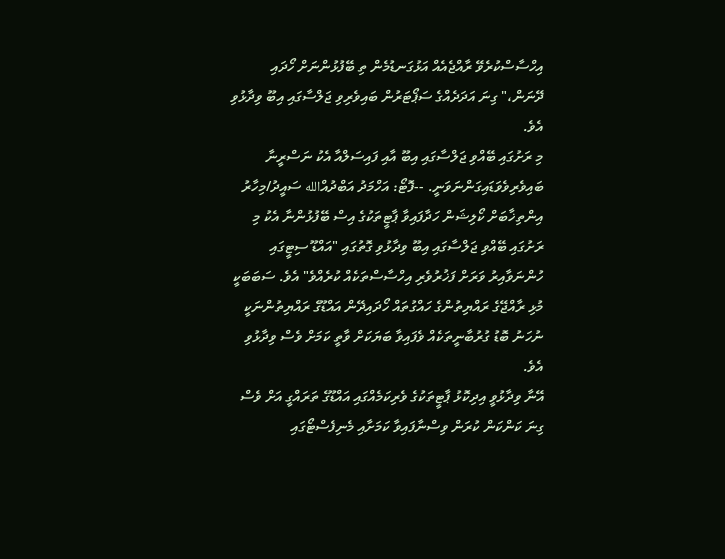އިހްސާސްކުރެވޭ ރާއްޖެއެއް އަޅުގަނޑުމެން ތި ބޭފުޅުންނަށް ހޯދައި ދޭނަން،" ގިނަ އަދަދެއްގެ ސަޕޯޓަރުން ބައިވެރިވި ޖަލްސާގައި އިބޫ ވިދާޅުވި އެވެ.
މި ރަށުގައި ބޭއްވި ޖަލްސާގައި އިބޫ އާއި ފައިސަލްއާ އެކު ނަސްރީނާ ބައިވެރިވެވަޑައިގަންނަވަނީ. --ފޮޓޯ: އަހްމަދު އަބްދުއްالله ސައީދު/މިހާރު
އިންތިޚާބަށް ކޯލިޝަން ހަދާފައިވާ ޕާޓީތަކުގެ އިސް ބޭފުޅުންނާ އެކު މި ރަށުގައި ބޭއްވި ޖަލްސާގައި އިބޫ ވިދާޅުވި ގޮތުގައި "އައްޑޫ ސިޓީގައި ހުންނަވާއިރު ވަރަށް ފަޚުރުވެރި އިހްސާސްތަކެއް ކުރެއްވެ" އެވެ. ސަބަބަކީ މުޅި ރާއްޖޭގެ ރައްޔިތުންގެ ހައްގުތައް ހޯދައިދޭން އައްޑޫގެ ރައްޔިތުންނަކީ ނުހަނު ބޮޑު ގުރުބާނީތަކެއް ވެފައިވާ ބަޔަކަށް ވާތީ ކަމަށް ވެސް ވިދާޅުވި އެވެ.
އޭނާ ވިދާޅުވީ އިދިކޮޅު ޕާޓީތަކުގެ ވެރިކަމެއްގައި އައްޑޫގެ ތަރައްގީ އަށް ވެސް ގިނަ ކަންކަން ކުރަން ވިސްނާފައިވާ ކަމަށާއި މެނިފެސްޓޯގައި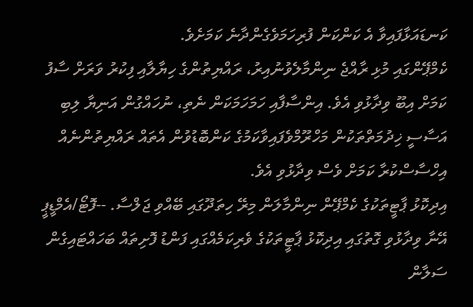ކަނޑައަޅާފައިވާ އެ ކަންކަން ފުރިހަމަވެގެންދާނެ ކަމަށެވެ.
ކެމްޕޭންގައި މުޅި ރާއްޖެ ނިންމާލެވުނުއިރު، ރައްޔިތުންގެ ހިޔާލާއި ފިކުރު ވަރަށް ސާފު ކަމަށް އިބޫ ވިދާޅުވި އެވެ. އިންސާފާއި ހަމަހަމަކަން ނެތި، ނުހައްގުން އަނިޔާ ލިބި އަސާސީ ޚިދުމަތްތަކުން މަހްރޫމްވެފައިވާކަމުގެ ކަންބޮޑުވުން އެތައް ރައްޔިތުންނެއް އިހްސާސްކުރާ ކަމަށް ވެސް ވިދާޅުވި އެވެ.
އިދިކޮޅު ޕާޓީތަކުގެ ކެމްޕޭން ނިންމާލަން މިރޭ ހިތަދޫގައި ބޭއްވި ޖަލްސާ. --ފޮޓޯ/އެމްޑީޕީ
އޭނާ ވިދާޅުވި ގޮތުގައި އިދިކޮޅު ޕާޓީތަކުގެ ވެރިކަމެއްގައި ފަންޑު ފޮށިތައް ބަހައްޓައިގެން ސަލާން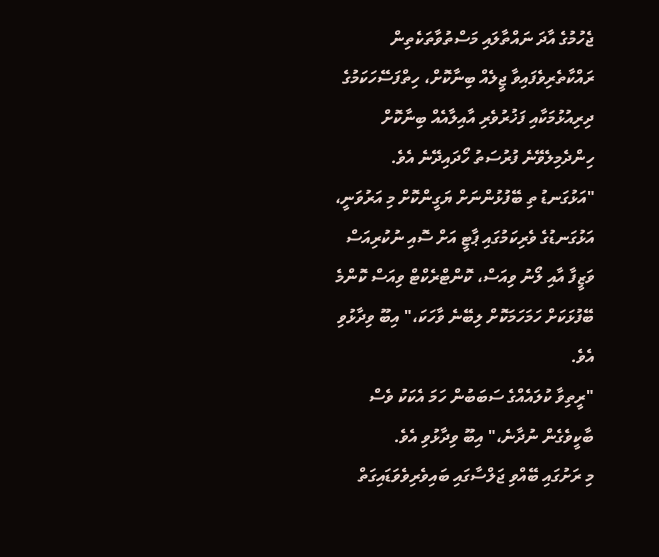ޖެހުމުގެ އާދަ ނައްތާލައި މަސްތުވާތަކެތިން ރައްކާތެރިވެފައިވާ ޖީލެއް ބިނާކޮށް، ހިތްފަސޭހަކަމުގެ ދިރިއުޅުމަކާއި ފަޚުރުވެރި އާއިލާއެއް ބިނާކޮށް ހިންދެމިލެވޭނެ ފުރުސަތު ހޯދައިދޭނެ އެވެ.
"އަޅުގަނޑު ތި ބޭފުޅުންނަށް ޔަގީންކޮށް މި އަރުވަނީ، އަޅުގަނޑުގެ ވެރިކަމުގައި ޕާޓީ އަށް ސޮއި ނުކުރިއަސް ވަޒީފާ އާއި ލޯނު ވިއަސް، ކޮންޓްރެކްޓް ވިއަސް ކޮންމެ ބޭފުޅަކަށް ހަމަހަމަކޮށް ލިބޭނެ ވާހަކަ،" އިބޫ ވިދާޅުވި އެވެ.
"ރީތިވާ ކުލައެއްގެ ސަބަބުން ހަމަ އެކަކު ވެސް ބާކީވެގެން ނުދާނެ،" އިބޫ ވިދާޅުވި އެވެ.
މި ރަށުގައި ބޭއްވި ޖަލްސާގައި ބައިވެރިވެވަޑައިގަތް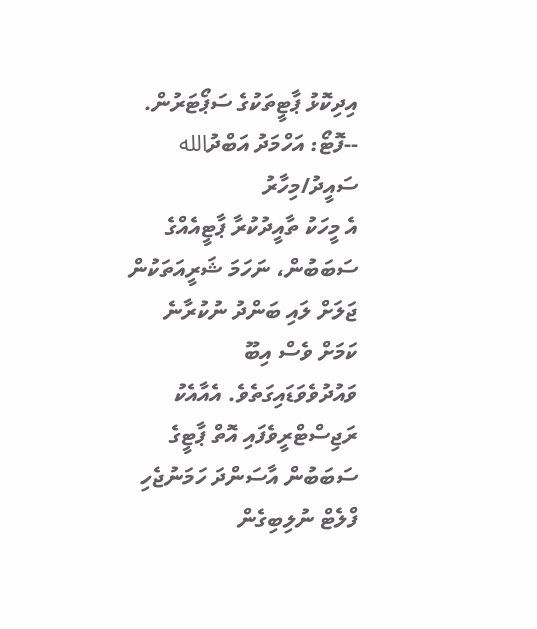އިދިކޮޅު ޕާޓީތަކުގެ ސަޕޯޓަރުން. --ފޮޓޯ: އަހްމަދު އަބްދުالله ސައީދު/މިހާރު
އެ މީހަކު ތާއީދުކުރާ ޕާޓީއެއްގެ ސަބަބުން، ނަހަމަ ޝަރީއަތަކުން ޖަލަށް ލައި ބަންދު ނުކުރާނެ ކަމަށް ވެސް އިބޫ ވައުދުވެވަޑައިގަތެވެ. އެއާއެކު ރަޖިސްޓްރީވެފައި އޮތް ޕާޓީގެ ސަބަބުން އާސަންދަ ހަމަނުޖެހި ފްލެޓް ނުލިބިގެން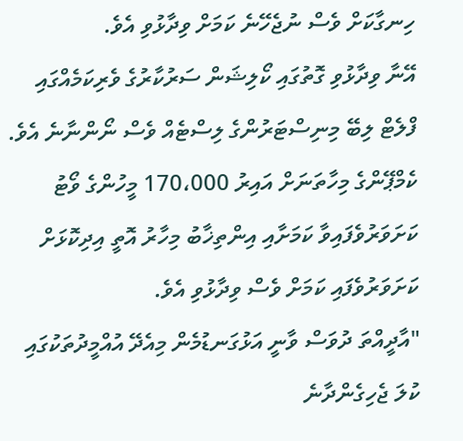ހިނގާކަށް ވެސް ނުޖެހޭނެ ކަމަށް ވިދާޅުވި އެވެ.
އޭނާ ވިދާޅުވި ގޮތުގައި ކޯލިޝަން ސަރުކާރުގެ ވެރިކަމެއްގައި ފްލެޓް ލިބޭ މިނިސްޓަރުންގެ ލިސްޓެއް ވެސް ނޯންނާނެ އެވެ.
ކެމްޕޭންގެ މިހާތަނަށް އައިރު 170،000 މީހުންގެ ވޯޓު ކަށަވަރުވެފައިވާ ކަމަށާއި އިންތިޚާބު މިހާރު އޮތީ އިދިކޮޅަށް ކަށަވަރުވެފައި ކަމަށް ވެސް ވިދާޅުވި އެވެ.
"އާދީއްތަ ދުވަސް ވާނީ އަޅުގަނޑުމެން މިއެދޭ އުއްމީދުތަކުގައި ކުލަ ޖެހިގެންދާނެ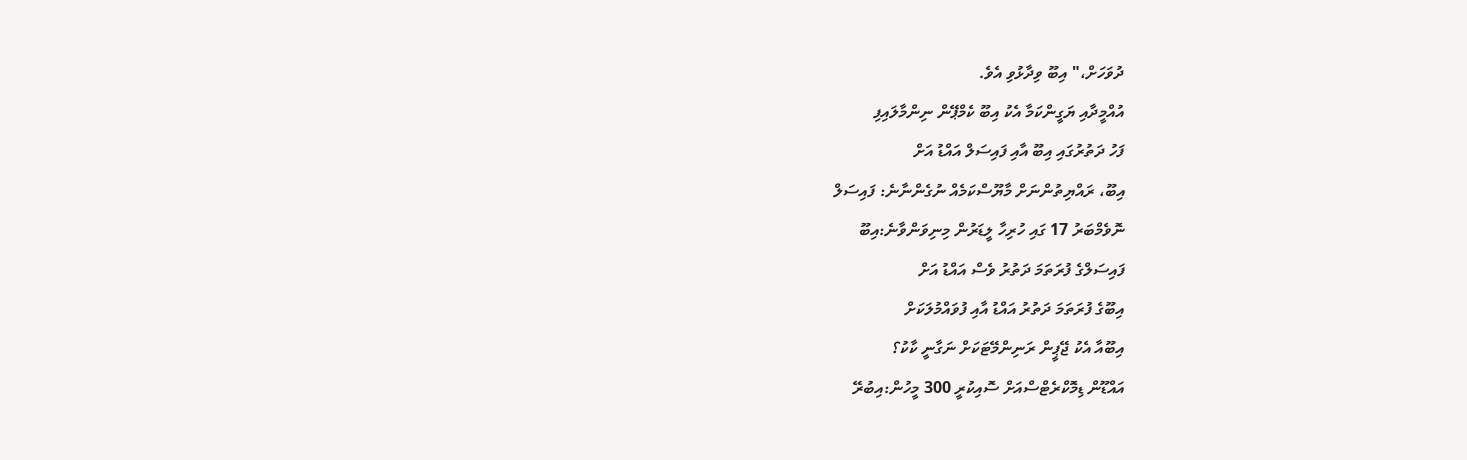ދުވަހަށް،" އިބޫ ވިދާޅުވި އެވެ.
އުއްމީދާއި ޔަގީންކަމާ އެކު އިބޫ ކެމްޕޭން ނިންމާލައިފި
ފަހު ދަތުރުގައި އިބޫ އާއި ފައިސަލް އައްޑު އަށް
އިބޫ، ރައްޔިތުންނަށް މާޔޫސްކަމެއް ނުގެންނާނެ: ފައިސަލް
ނޮވެމްބަރު 17 ގައި ހުރިހާ ލީޑަރުން މިނިވަންވާނެ:އިބޫ
ފައިސަލްގެ ފުރަތަމަ ދަތުރު ވެސް އައްޑު އަށް
އިބޫގެ ފުރަތަމަ ދަތުރު އައްޑު އާއި ފުވައްމުލަކަށް
އިބޫއާ އެކު ޖޭޕީން ރަނިންމޭޓަކަށް ނަގާނީ ކާކު؟
އައްޑޫން ޑިމޮކްރެޓްސްއަށް ސޮއިކުރީ 300 މީހުން:އިބުރޭ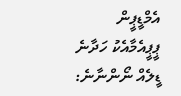އެމްޑީޕީން ޕީޕީއެމާއެކު ހަދާނެ ޑީލެއް ނޯންނާނެ: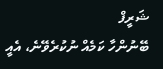ޝަރީފް
ބޭނުންހާ ކަމެއް ނުކުރެވޭނެ، އެއީ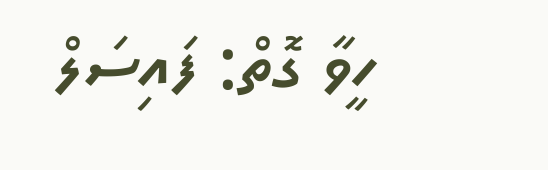ހީވާ ގޮތް: ފައިސަލް